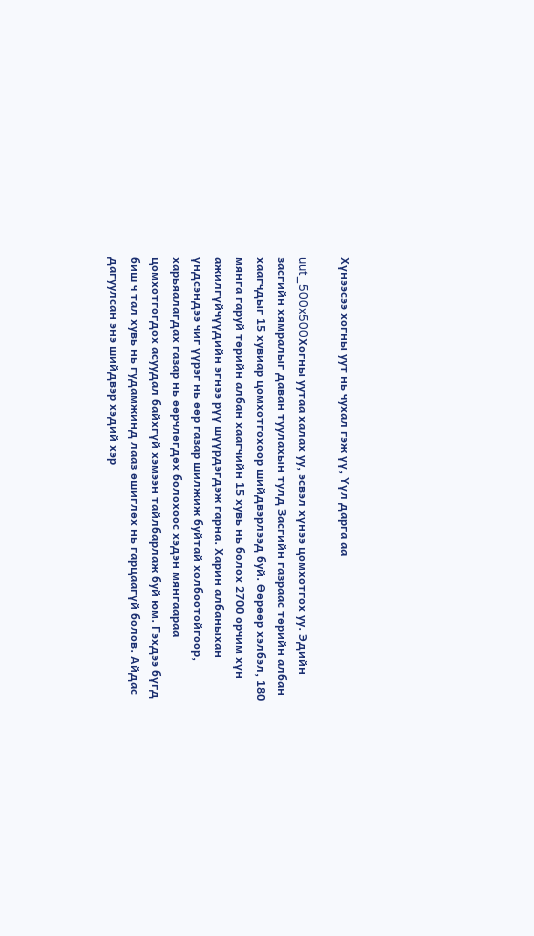Хүнээсээ хогны уут нь чухал гэж үү, Үүл дарга аа

uut_500x500Хогны уутаа халах уу, эсвэл хүнээ цомхотгох уу. Эдийн засгийн хямралыг даван туулахын тулд Засгийн газраас төрийн албан хаагчдыг 15 хувиар цомхотгохоор шийдвэрлээд буй. Өөрөөр хэлбэл, 180 мянга гаруй төрийн албан хаагчийн 15 хувь нь болох 2700 орчим хүн ажилгүйчүүдийн эгнээ рүү шүүрдэгдэж гарна. Харин албаныхан үндсэндээ чиг үүрэг нь өөр газар шилжиж буйтай холбоотойгоор, харьяалагдах газар нь өөрчлөгдөх болохоос хэдэн мянгаараа цомхотгогдох асуудал байхгүй хэмээн тайлбарлаж буй юм. Гэхдээ бүгд биш ч тал хувь нь гудамжинд лааз өшиглөх нь гарцаагүй болов. Айдас дагуулсан энэ шийдвэр хэдий хэр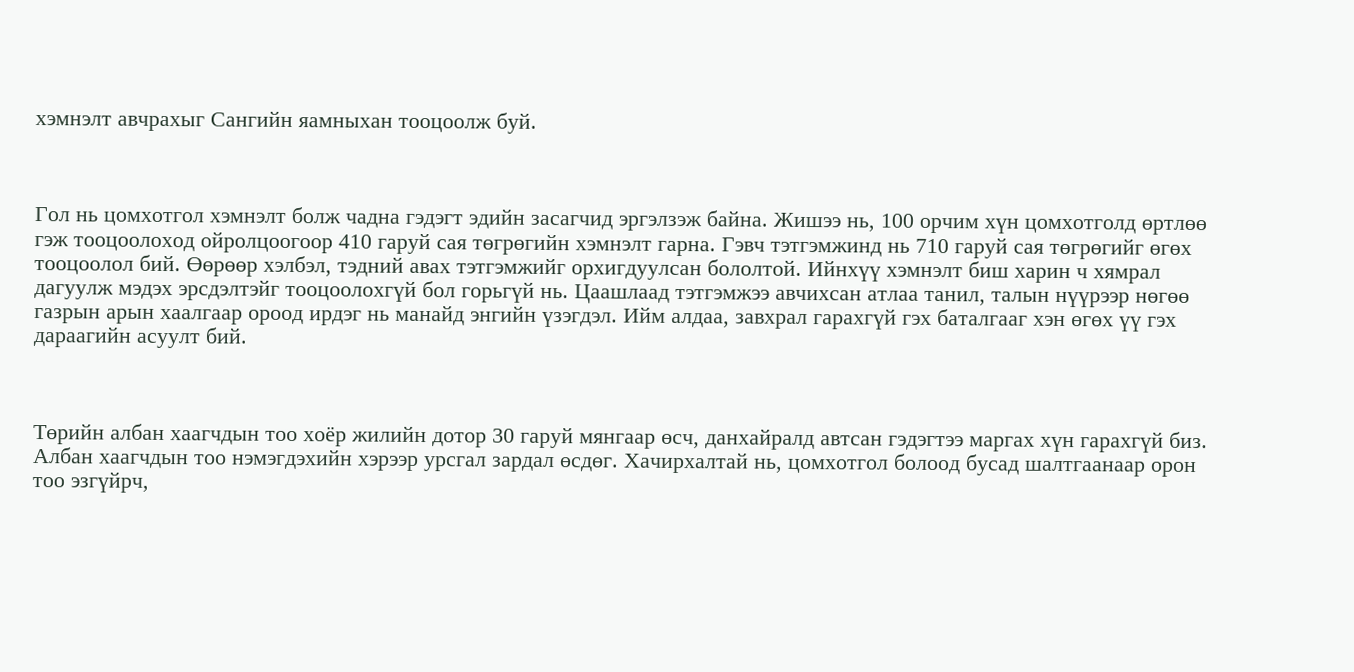хэмнэлт авчрахыг Сангийн яамныхан тооцоолж буй.



Гол нь цомхотгол хэмнэлт болж чадна гэдэгт эдийн засагчид эргэлзэж байна. Жишээ нь, 100 орчим хүн цомхотголд өртлөө гэж тооцоолоход ойролцоогоор 410 гаруй сая төгрөгийн хэмнэлт гарна. Гэвч тэтгэмжинд нь 710 гаруй сая төгрөгийг өгөх тооцоолол бий. Өөрөөр хэлбэл, тэдний авах тэтгэмжийг орхигдуулсан бололтой. Ийнхүү хэмнэлт биш харин ч хямрал дагуулж мэдэх эрсдэлтэйг тооцоолохгүй бол горьгүй нь. Цаашлаад тэтгэмжээ авчихсан атлаа танил, талын нүүрээр нөгөө газрын арын хаалгаар ороод ирдэг нь манайд энгийн үзэгдэл. Ийм алдаа, завхрал гарахгүй гэх баталгааг хэн өгөх үү гэх дараагийн асуулт бий.



Төрийн албан хаагчдын тоо хоёр жилийн дотор 30 гаруй мянгаар өсч, данхайралд автсан гэдэгтээ маргах хүн гарахгүй биз. Албан хаагчдын тоо нэмэгдэхийн хэрээр урсгал зардал өсдөг. Хачирхалтай нь, цомхотгол болоод бусад шалтгаанаар орон тоо эзгүйрч,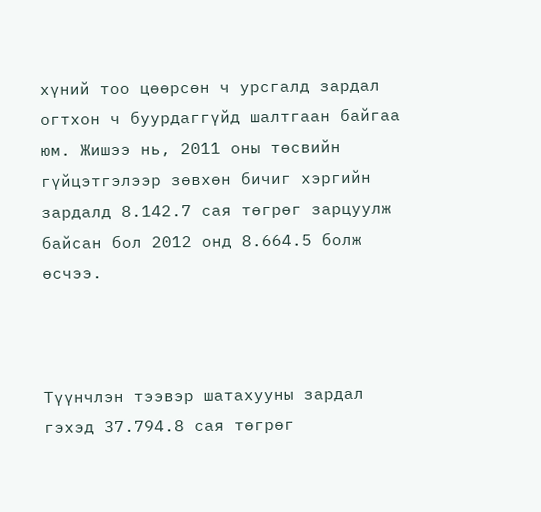хүний тоо цөөрсөн ч урсгалд зардал огтхон ч буурдаггүйд шалтгаан байгаа юм. Жишээ нь, 2011 оны төсвийн гүйцэтгэлээр зөвхөн бичиг хэргийн зардалд 8.142.7 сая төгрөг зарцуулж байсан бол 2012 онд 8.664.5 болж өсчээ.



Түүнчлэн тээвэр шатахууны зардал гэхэд 37.794.8 сая төгрөг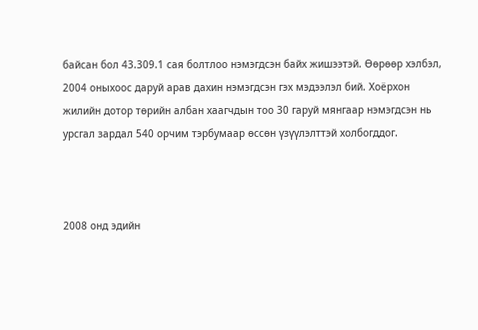байсан бол 43.309.1 сая болтлоо нэмэгдсэн байх жишээтэй. Өөрөөр хэлбэл, 2004 оныхоос даруй арав дахин нэмэгдсэн гэх мэдээлэл бий. Хоёрхон жилийн дотор төрийн албан хаагчдын тоо 30 гаруй мянгаар нэмэгдсэн нь урсгал зардал 540 орчим тэрбумаар өссөн үзүүлэлттэй холбогддог.



2008 онд эдийн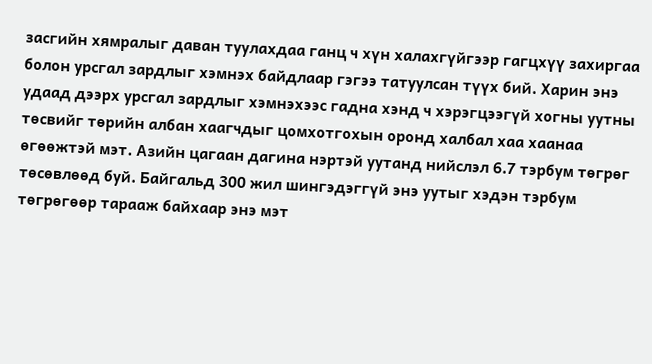засгийн хямралыг даван туулахдаа ганц ч хүн халахгүйгээр гагцхүү захиргаа болон урсгал зардлыг хэмнэх байдлаар гэгээ татуулсан түүх бий. Харин энэ удаад дээрх урсгал зардлыг хэмнэхээс гадна хэнд ч хэрэгцээгүй хогны уутны төсвийг төрийн албан хаагчдыг цомхотгохын оронд халбал хаа хаанаа өгөөжтэй мэт. Азийн цагаан дагина нэртэй уутанд нийслэл 6.7 тэрбум төгрөг төсөвлөөд буй. Байгальд 300 жил шингэдэггүй энэ уутыг хэдэн тэрбум төгрөгөөр тарааж байхаар энэ мэт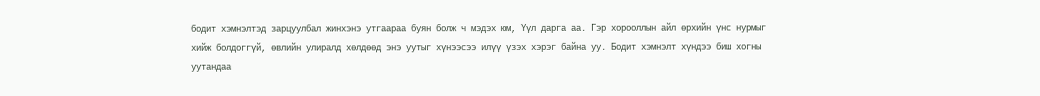бодит хэмнэлтэд зарцуулбал жинхэнэ утгаараа буян болж ч мэдэх юм, Үүл дарга аа. Гэр хорооллын айл өрхийн үнс нурмыг хийж болдоггүй, өвлийн улиралд хөлдөөд энэ уутыг хүнээсээ илүү үзэх хэрэг байна уу. Бодит хэмнэлт хүндээ биш хогны уутандаа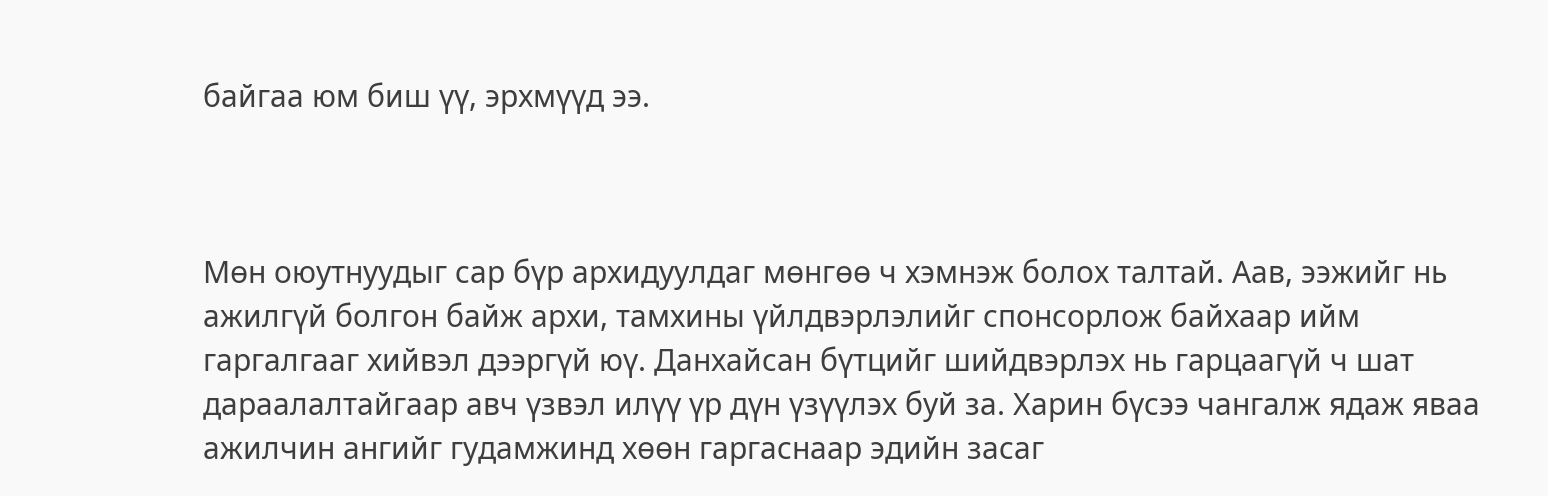байгаа юм биш үү, эрхмүүд ээ.



Мөн оюутнуудыг сар бүр архидуулдаг мөнгөө ч хэмнэж болох талтай. Аав, ээжийг нь ажилгүй болгон байж архи, тамхины үйлдвэрлэлийг спонсорлож байхаар ийм гаргалгааг хийвэл дээргүй юү. Данхайсан бүтцийг шийдвэрлэх нь гарцаагүй ч шат дараалалтайгаар авч үзвэл илүү үр дүн үзүүлэх буй за. Харин бүсээ чангалж ядаж яваа ажилчин ангийг гудамжинд хөөн гаргаснаар эдийн засаг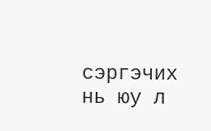сэргэчих нь юу л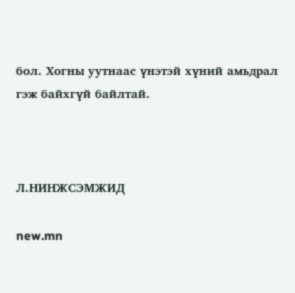бол. Хогны уутнаас үнэтэй хүний амьдрал гэж байхгүй байлтай.



Л.НИНЖСЭМЖИД

new.mn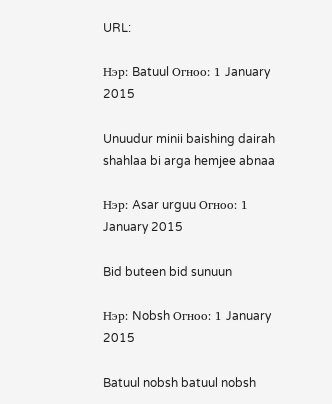URL:

Нэр: Batuul Огноо: 1 January 2015

Unuudur minii baishing dairah shahlaa bi arga hemjee abnaa

Нэр: Asar urguu Огноо: 1 January 2015

Bid buteen bid sunuun

Нэр: Nobsh Огноо: 1 January 2015

Batuul nobsh batuul nobsh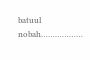batuul nobah………………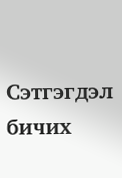Сэтгэгдэл бичих